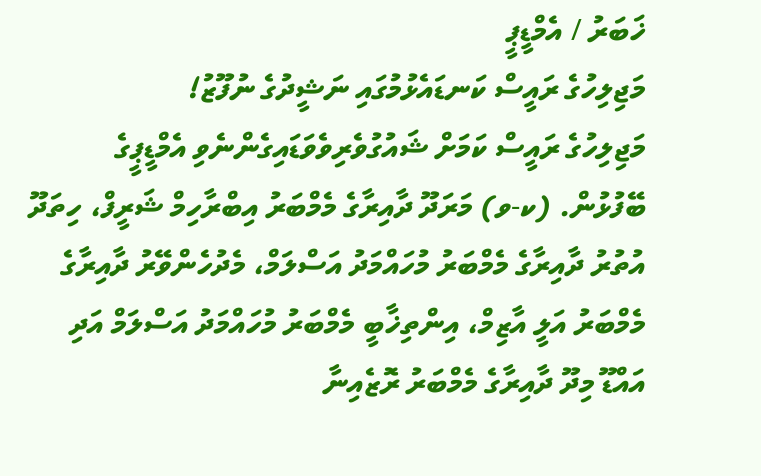ޚަބަރު / އެމްޑީޕީ
މަޖިލިހުގެ ރައީސް ކަނޑައެޅުމުގައި ނަޝީދުގެ ނުފޫޒު!
މަޖިލިހުގެ ރައީސް ކަމަށް ޝައުގުވެރިވެވަޑައިގެންނެވި އެމްޑީޕީގެ ބޭފުޅުން. (ކ-ވ) މަރަދޫ ދާއިރާގެ މެމްބަރު އިބްރާހިމް ޝަރީފް، ހިތަދޫ އުތުރު ދާއިރާގެ މެމްބަރު މުހައްމަދު އަސްލަމް، މެދުހެންވޭރު ދާއިރާގެ މެމްބަރު އަލީ އާޒިމް، އިންތިޚާބީ މެމްބަރު މުހައްމަދު އަސްލަމް އަދި އައްޑޫ މިދޫ ދާއިރާގެ މެމްބަރު ރޮޒެއިނާ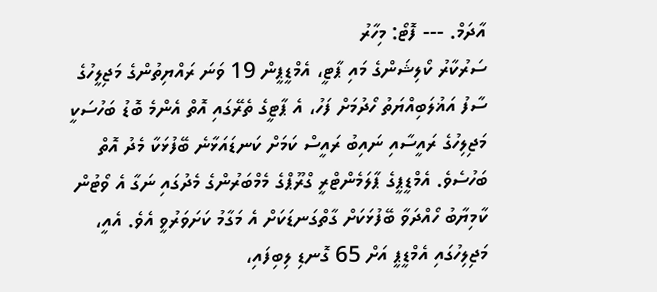އާދަމް. --- ފޮޓޯ: މިހާރު
ސަރުކާރު ކޯލިޝަންގެ މައި ޕާޓީ، އެމްޑީޕީން 19 ވަނަ ރައްޔިތުންގެ މަޖިލީހުގެ ސާފު އަޣުލަބިއްޔަތު ހޯދުމަށް ފަހު، އެ ޕާޓީގެ ތެރޭގައި އޮތް އެންމެ ބޮޑު ބަހުސަކީ މަޖިލިހުގެ ރައީސާއި ނައިބު ރައީސް ކަމަށް ކަނޑައަޅާނެ ބޭފުޅަކާ މެދު އޮތް ބަހުސެވެ. އެމްޑީޕީގެ ޕާލަމެންޓްރީ ގްރޫޕްގެ މެމްބަރުންގެ މެދުގައި ނަގާ އެ ވޯޓުން ކާމިޔާބު ހޯއްދަވާ ބޭފުޅަކަށް ގާތްގަނޑަކަށް އެ މަގާމު ކަށަވަރުވީ އެވެ. އެއީ، މަޖިލިހުގައި އެމްޑީޕީ އަށް 65 ގޮނޑި ލިބިފައި،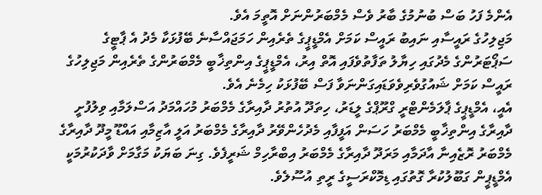އެންމެ ފަހު ބަސް ބުނުމުގެ ބާރު ވެސް މެމްބަރުންނަށް އޮތީމަ އެވެ.
މަޖިލިހުގެ ރައީސާއި ނައިބު ރައީސް ކަމަށް އެމްޑީޕީގެ ތެރެއިން ހަމަޖައްސާނެ ބޭފުޅަކާ މެދު އެ ޕާޓީގެ ސަޕޯޓަރުންގެ މެދުގައި ހިޔާލު ތަފާތުވެފައި އޮތް އިރު، އެމްޑީޕީގެ އިންތިޚާބީ މެމްބަރުންގެ ތެރެއިން މަޖިލިހުގެ ރައީސް ކަމަށް ޝައުގުވެރިވެވަޑައިގަންނަވާ ފަސް ބޭފުޅަކު ހިމެނެ އެވެ.
އެއީ، އެމްޑީޕީގެ ޕާލަމެންޓްރީ ގްރޫޕްގެ ލީޑަރު، ހިތަދޫ އުތުރު ދާއިރާގެ މެމްބަރު މުހައްމަދު އަސްލަމާއި ވިލުފުށީ ދާއިރާގެ އިންތިޚާބީ މެމްބަރު ހަސަން އަފީފާއި މެދުހެންވޭރު ދާއިރާގެ މެމްބަރު އަލީ އާޒިމާއި އައްޑޫ މީދޫ ދާއިރާގެ މެމްބަރު ރޮޒެއިނާ އާދަމާއި މަރަދޫ ދާއިރާގެ މެމްބަރު އިބްރާހިމް ޝަރީފެވެ. ގިނަ ބަޔަކު މަގާމަށް ވާދަކުރުމަކީ އެމްޑީޕީން ގަބޫލުކުރާ ގޮތުގައި ޑިމޮކްރަސީގެ ރީތި އުސޫލެވެ.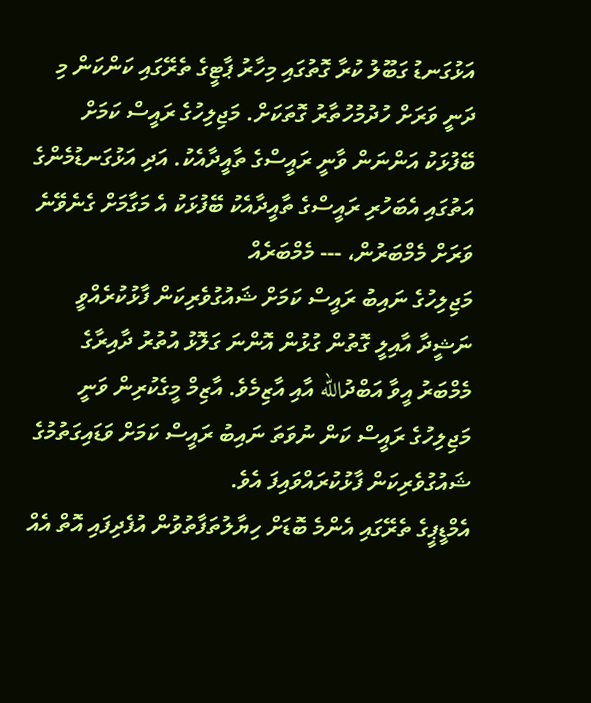އަޅުގަނޑު ގަބޫލު ކުރާ ގޮތުގައި މިހާރު ޕާޓީގެ ތެރޭގައި ކަންކަން މި ދަނީ ވަރަށް ހުދުމުހުތާރު ގޮތަކަށް. މަޖިލިހުގެ ރައީސް ކަމަށް ބޭފުޅަކު އަންނަން ވާނީ ރައީސްގެ ތާއީދާއެކު. އަދި އަޅުގަނޑުމެންގެ އަތުގައި އެބަހުރި ރައީސްގެ ތާއީދާއެކު ބޭފުޅަކު އެ މަގާމަށް ގެނެވޭނެ ވަރަށް މެމްބަރުން، --- މެމްބަރެއް
މަޖިލިހުގެ ނައިބު ރައީސް ކަމަށް ޝައުގުވެރިކަން ފާޅުކުރެއްވީ ނަޝީދާ އާއިލީ ގޮތުން ގުޅުން އޮންނަ ގަލޮޅު އުތުރު ދާއިރާގެ މެމްބަރު އީވާ އަބްދުالله އާއި އާޒިމެވެ. އާޒިމް މީގެކުރިން ވަނީ މަޖިލިހުގެ ރައީސް ކަން ނުވަތަ ނައިބު ރައީސް ކަމަށް ވަޑައިގަތުމުގެ ޝައުގުވެރިކަން ފާޅުކުރައްވައިފަ އެވެ.
އެމްޑީޕީގެ ތެރޭގައި އެންމެ ބޮޑަށް ހިޔާލުތަފާތުވުން އުފެދިފައި އޮތް އެއް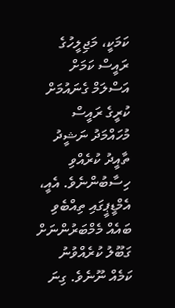ކަމަކީ، މަޖިލީހުގެ ރައީސް ކަމަށް އަސްލަމް ގެނައުމަށް ކުރީގެ ރައީސް މުހައްމަދު ނަޝީދު ތާއީދު ކުރެއްވި ހިސާބުންނެވެ. އެއީ، އެމްޑީޕީގައި ތިއްބެވި ބައެއް މެމްބަރުންނަށް ގަބޫލު ކުރެއްވުނު ކަމެއް ނޫނެވެ. ގިނަ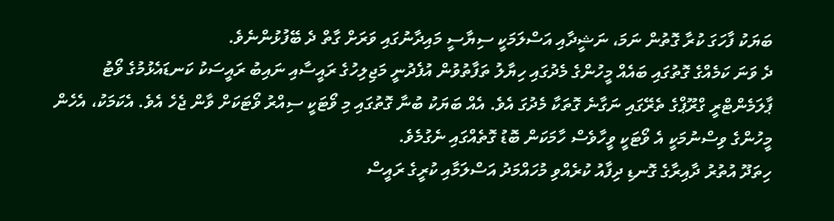ބަޔަކު ފާހަގަ ކުރާ ގޮތުން ނަމަ، ނަޝީދާއި އަސްލަމަކީ ސިޔާސީ މައިދާނުގައި ވަރަށް ގާތް ދެ ބޭފުޅުންނެވެ.
ދެ ވަނަ ކަމެއްގެ ގޮތުގައި ބައެއް މީހުންގެ މެދުގައި ހިޔާލު ތަފާތުވުން އުފެދުނީ މަޖިލިހުގެ ރައީސާއި ނައިބު ރައީސަކު ކަނޑައެޅުމުގެ ވޯޓު ޕާލަމެންޓްރީ ގްރޫޕްގެ ތެރޭގައި ނަގާނެ ގޮތަކާ މެދުގަ އެވެ. އެއް ބަޔަކު ބުނާ ގޮތުގައި މި ވޯޓަކީ ސިއްރު ވޯޓަކަށް ވާން ޖެހެ އެވެ. އެކަމަކު، އެހެން މީހުންގެ ވިސްނުމަކީ އެ ވޯޓަކީ ވީހާވެސް ހާމަކަން ބޮޑު ގޮތެއްގައި ނެގުމެވެ.
ހިތަދޫ އުތުރު ދާއިރާގެ ގޮނޑި ދިފާއު ކުރެއްވި މުހައްމަދު އަސްލަމާއި ކުރީގެ ރައީސް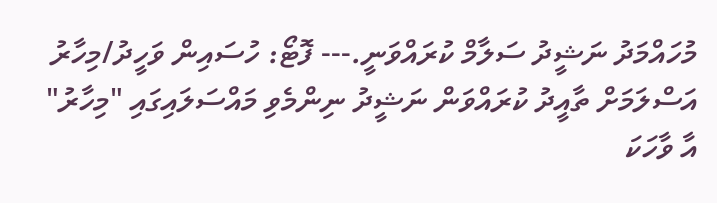މުހައްމަދު ނަޝީދު ސަލާމް ކުރައްވަނީ.--- ފޮޓޯ: ހުސައިން ވަހީދު/މިހާރު
އަސްލަމަށް ތާއީދު ކުރައްވަން ނަޝީދު ނިންމެވި މައްސަލައިގައި "މިހާރު" އާ ވާހަކަ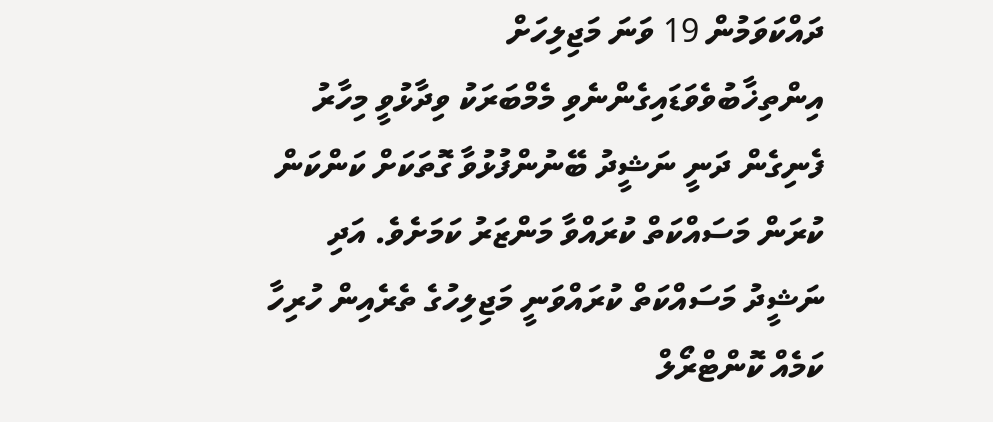ދައްކަވަމުން 19 ވަނަ މަޖިލިހަށް އިންތިޚާބުވެވަޑައިގެންނެވި މެމްބަރަކު ވިދާޅުވީ މިހާރު ފެނިގެން ދަނީ ނަޝީދު ބޭނުންފުޅުވާ ގޮތަކަށް ކަންކަން ކުރަން މަސައްކަތް ކުރައްވާ މަންޒަރު ކަމަށެވެ. އަދި ނަޝީދު މަސައްކަތް ކުރައްވަނީ މަޖިލިހުގެ ތެރެއިން ހުރިހާ ކަމެއް ކޮންޓްރޯލް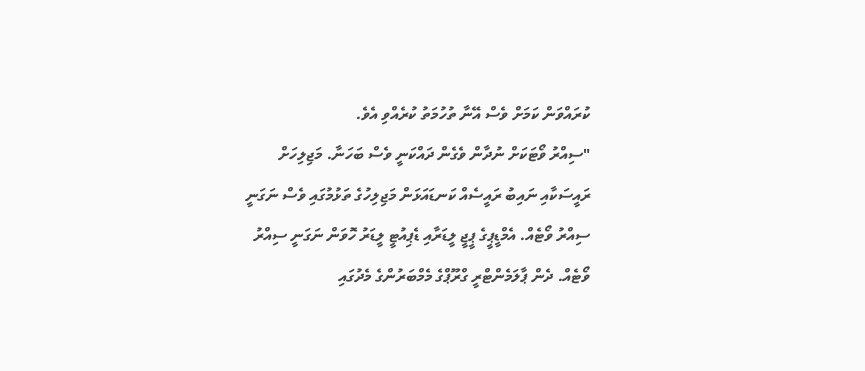ކުރައްވަން ކަމަށް ވެސް އޭނާ ތުހުމަތު ކުރެއްވި އެވެ.
"ސިއްރު ވޯޓަކަށް ނުދާން ވެގެން ދައްކަނީ ވެސް ބަހަނާ. މަޖިލިހަށް ރައީސަކާއި ނައިބު ރައީސެއް ކަނޑައަޅަން މަޖިލިހުގެ ތަޅުމުގައި ވެސް ނަގަނީ ސިއްރު ވޯޓެއް. އެމްޑީޕީގެ ޕީޖީ ލީޑަރާއި ޑެޕިއުޓީ ލީޑަރު ހޮވަން ނަގަނީ ސިއްރު ވޯޓެއް. ދެން ޕާލަމެންޓްރީ ގްރޫޕްގެ މެމްބަރުންގެ މެދުގައި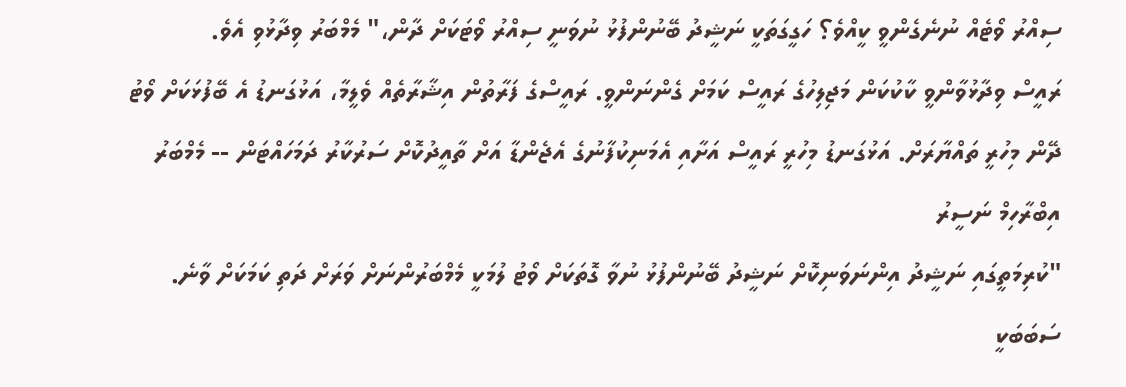ސިއްރު ވޯޓެއް ނުނެގެންވީ ކީއްވެ؟ ހަގީގަތަކީ ނަޝީދު ބޭނުންފުޅު ނުވަނީ ސިއްރު ވޯޓަކަށް ދާން،" މެމްބަރު ވިދާޅުވި އެވެ.
ރައީސް ވިދާޅުވާންވީ ކާކުކަން މަޖިލިހުގެ ރައީސް ކަމަށް ގެންނަންވީ. ރައީސްގެ ފަރާތުން އިޝާރާތެއް ވެލީމާ، އަޅުގަނޑު އެ ބޭފުޅަކަށް ވޯޓު ދޭން މިހުރީ ތައްޔާރަށް. އަޅުގަނޑު މިހުރީ ރައީސް އަށާއި އެމަނިކުފާނުގެ އެޖެންޑާ އަށް ތާއީދުކޮށް ސަރުކާރު ދަމަހައްޓަން -- މެމްބަރު އިބްރާހިމް ނަސީރު
"ކުރިމަތީގައި ނަޝީދު އިންނަވަނިކޮށް ނަޝީދު ބޭނުންފުޅު ނުވާ ގޮތަކަށް ވޯޓު ލުމަކީ މެމްބަރުންނަށް ވަރަށް ދަތި ކަމަކަށް ވާނެ. ސަބަބަކީ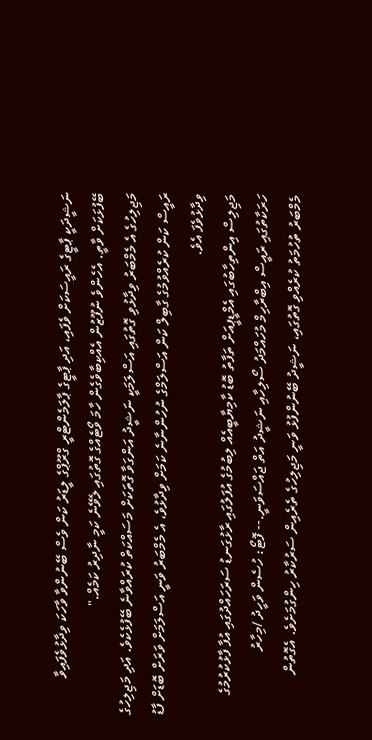ނަޝީދަކީ ޕާޓީގެ ރައީސަކަށް ވެފައި، އަދި ޕާޓީގެ ޕާލަމެންޓްރީ ގްރޫޕްގެ ލީޑަރު ކަން ވެސް ބޭނުންވާ ވާހަކަ ވިދާޅުވެފައިވާ ބޭފުޅަކަށް ވާތީ. އެހެންވެ ނުފޫޒުން އެއްކިބާވެގެން ހާމަ ވޯޓެއްގެ ގޮތުގައި ލެވޭނެ ކަމީ ނާދިރު ކަމެއް."
މަޖިލިހުގެ އެ މެމްބަރު ވިދާޅުވި ގޮތުގައި އަސްލަމަކީ ނަޝީދު އަންގަވާ ގޮތަކަށް މަސައްކަތް ކުރައްވާނެ ބޭފުޅެކެވެ. އަދި މަޖިލިހުގެ ރައީސް ކަން ކުރެއްވުމުގެ ގާބިލް ކަން އަސްލަމްގެ ނުހުންނާނެ ކަމަށް ވިދާޅުވެ، އެ މެމްބަރު ވަނީ އަސްލަމަށް ވަރަށް ބޮޑަށް ފާޑު ވިދާޅުވެފަ އެވެ.
މަޖިލިސް އިންތިހާބުގައި އެމްޑީޕީއަށް ތަފާތު ބޮޑު ކާމިޔާބީއެއް ލިބުމުގެ އުފަލުގައި ރާޅުގަނޑު ސަރަހައްދުގައި އުފާ ފާޅުކުރުމުގެ ހަރަކާތުގައި ރައީސް އިބްރާހިމް މުހައްމަދު ސޯލިހާއި ނަޝީދު އަތް ޖައްސަވަނީ.-- ފޮޓޯ: ހުސެން ވަހީދު /މިހާރު
މެމްބަރު ތުހުމަތު ކުރެއްވި ގޮތުގައި، ނަޝީދު ބޭނުންފުޅު ވަނީ މަޖިލިހުގެ ތެރެއިން ސަރުކާރު ހިންގުމަށެވެ. އެގޮތުން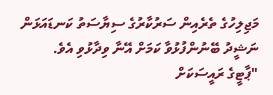މަޖިލިހުގެ ތެރެއިން ސަރުކާރުގެ ސިޔާސަތު ކަނޑައަޅަން ނަޝީދު ބޭނުންފުޅުވާ ކަމަށް އޭނާ ވިދާޅުވި އެވެ.
"ޕާޓީގެ ރައީސަކަށް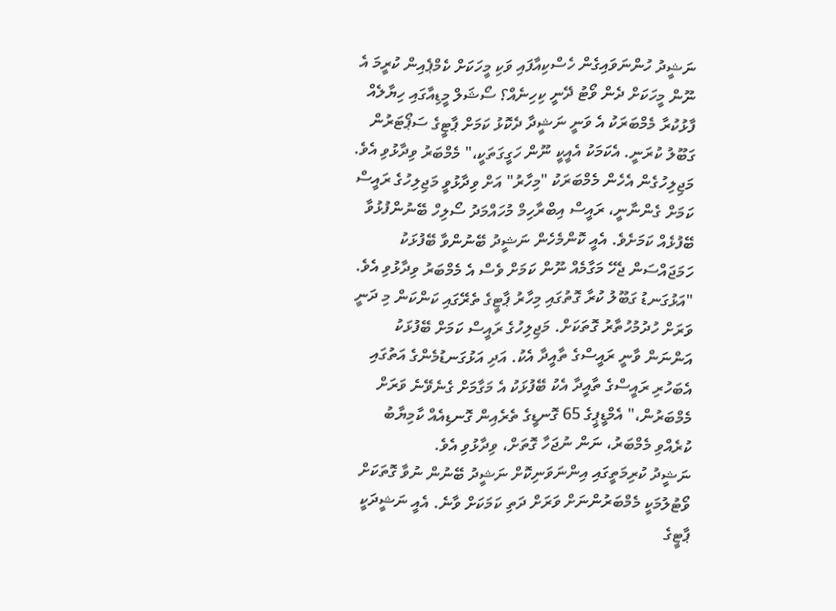ނަޝީދު ހުންނަވައިގެން ހެސްކިއާފައި ވަކި މީހަކަށް ކެމްޕެއިން ކުރީމަ އެ ނޫން މީހަކަށް ދެން ވޯޓު ދޭނީ ކިހިނެއް؟ ސޯޝަލް މީޑިއާގައި ހިޔާލެއް ފާޅުކުރާ މެމްބަރަކު އެ ވަނީ ނަޝީދާ ދެކޮޅު ކަމަށް ޕާޓީގެ ސަޕޯޓަރުން ގަބޫލު ކުރަނީ. އެކަމަކު އެއީކީ ނޫން ހަގީގަތަކީ،" މެމްބަރު ވިދާޅުވި އެވެ.
މަޖިލިހުގެން އެހެން މެމްބަރަކު "މިހާރު" އަށް ވިދާޅުވީ މަޖިލިހުގެ ރައީސް ކަމަށް ގެންނާނީ، ރައީސް އިބްރާހިމް މުހައްމަދު ސޯލިހް ބޭނުންފުޅުވާ ބޭފުޅެއް ކަމަށެވެ. އެއީ ކޮންމެހެން ނަޝީދު ބޭނުންވާ ބޭފުޅަކު ހަމަޖައްސަން ޖެހޭ މަގާމެއް ނޫން ކަމަށް ވެސް އެ މެމްބަރު ވިދާޅުވި އެވެ.
"އަޅުގަނޑު ގަބޫލު ކުރާ ގޮތުގައި މިހާރު ޕާޓީގެ ތެރޭގައި ކަންކަން މި ދަނީ ވަރަށް ހުދުމުހުތާރު ގޮތަކަށް. މަޖިލިހުގެ ރައީސް ކަމަށް ބޭފުޅަކު އަންނަން ވާނީ ރައީސްގެ ތާއީދާ އެކު. އަދި އަޅުގަނޑުމެންގެ އަތުގައި އެބަހުރި ރައީސްގެ ތާއީދާ އެކު ބޭފުޅަކު އެ މަގާމަށް ގެނެވޭނެ ވަރަށް މެމްބަރުން،" އެމްޑީޕީގެ 65 ގޮނޑީގެ ތެރެއިން ގޮނޑިއެއް ކާމިޔާބު ކުރެއްވި މެމްބަރު، ނަން ނުޖަހާ ގޮތަށް، ވިދާޅުވި އެވެ.
ނަޝީދު ކުރިމަތީގައި އިންނަވަނިކޮށް ނަޝީދު ބޭނުން ނުވާ ގޮތަކަށް ވޯޓުލުމަކީ މެމްބަރުންނަށް ވަރަށް ދަތި ކަމަކަށް ވާނެ. އެއީ ނަޝީދަކީ ޕާޓީގެ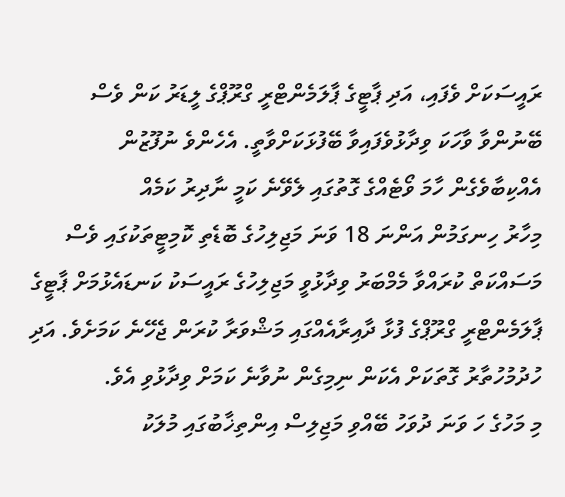ރައީސަކަށް ވެފައި، އަދި ޕާޓީގެ ޕާލަމެންޓްރީ ގްރޫޕްގެ ލީޑަރު ކަން ވެސް ބޭނުންވާ ވާހަކަ ވިދާޅުވެފައިވާ ބޭފުޅަކަށްވާތީ. އެހެންވެ ނުފޫޒުން އެއްކިބާވެގެން ހާމަ ވޯޓެއްގެ ގޮތުގައި ލެވޭނެ ކަމީ ނާދިރު ކަމެއް
މިހާރު ހިނގަމުން އަންނަ 18 ވަނަ މަޖިލިހުގެ ބޮޑެތި ކޮމިޓީތަކުގައި ވެސް މަސައްކަތް ކުރައްވާ މެމްބަރު ވިދާޅުވީ މަޖިލިހުގެ ރައީސަކު ކަނޑައެޅުމަށް ޕާޓީގެ ޕާލަމެންޓްރީ ގްރޫޕްގެ ފުޅާ ދާއިރާއެއްގައި މަޝްވަރާ ކުރަން ޖެހޭނެ ކަމަށެވެ. އަދި ހުދުމުހުތާރު ގޮތަކަށް އެކަން ނިމިގެން ނުވާނެ ކަމަށް ވިދާޅުވި އެވެ.
މި މަހުގެ ހަ ވަނަ ދުވަހު ބޭއްވި މަޖިލިސް އިންތިޚާބުގައި މުލަކު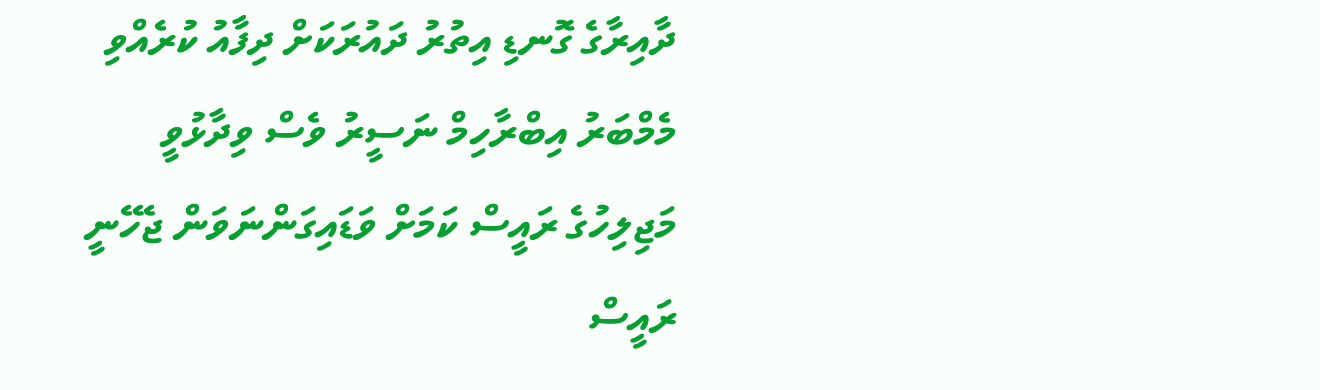ދާއިރާގެ ގޮނޑި އިތުރު ދައުރަކަށް ދިފާއު ކުރެއްވި މެމްބަރު އިބްރާހިމް ނަސީރު ވެސް ވިދާޅުވީ މަޖިލިހުގެ ރައީސް ކަމަށް ވަޑައިގަންނަވަން ޖެހޭނީ ރައީސް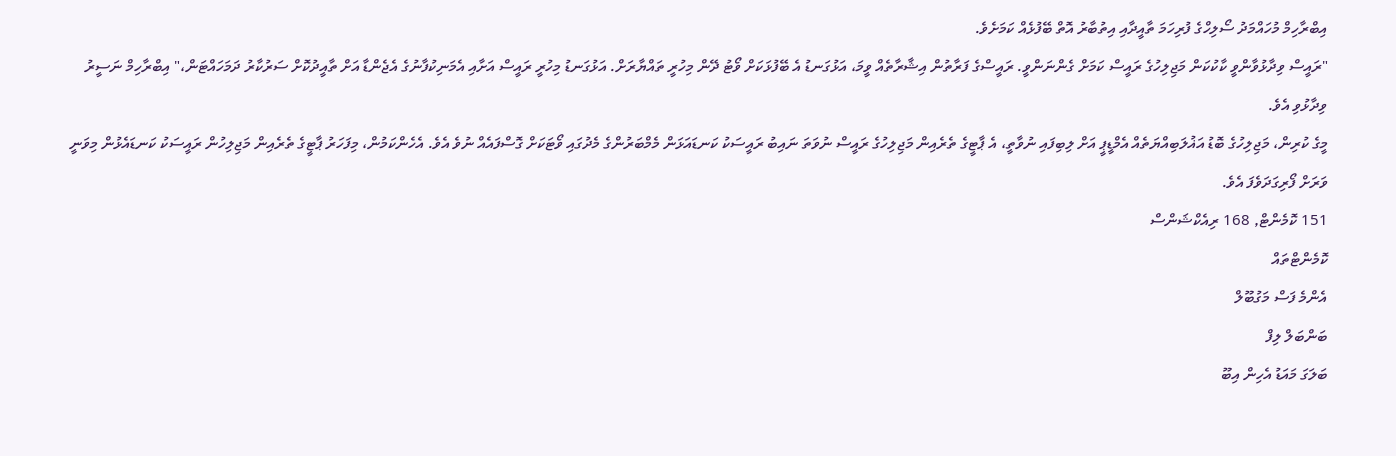އިބްރާހިމް މުހައްމަދު ސޯލިހްގެ ފުރިހަމަ ތާއީދާއި އިތުބާރު އޮތް ބޭފުޅެއް ކަމަށެވެ.
"ރައީސް ވިދާޅުވާންވީ ކާކުކަން މަޖިލިހުގެ ރައީސް ކަމަށް ގެންނަންވީ. ރައީސްގެ ފަރާތުން އިޝާރާތެއް ވީމަ، އަޅުގަނޑު އެ ބޭފުޅަކަށް ވޯޓު ދޭން މިހުރީ ތައްޔާރަށް. އަޅުގަނޑު މިހުރީ ރައީސް އަށާއި އެމަނިކުފާނުގެ އެޖެންޑާ އަށް ތާއީދުކޮށް ސަރުކާރު ދަމަހައްޓަން،" އިބްރާހިމް ނަސީރު ވިދާޅުވި އެވެ.
މީގެ ކުރިން، މަޖިލިހުގެ ބޮޑު އަޣުލަބިއްޔަތެއް އެމްޑީޕީ އަށް ލިބިފައި ނުވާތީ، އެ ޕާޓީގެ ތެރެއިން މަޖިލިހުގެ ރައީސް ނުވަތަ ނައިބު ރައީސަކު ކަނޑައަޅަން މެމްބަރުންގެ މެދުގައި ވޯޓަކަށް ގޮސްފައެއް ނުވެ އެވެ. އެހެންކަމުން، މިފަހަރު ޕާޓީގެ ތެރެއިން މަޖިލިހުން ރައީސަކު ކަނޑައެޅުން މިވަނީ ވަރަށް ފޯރިގަދަވެފަ އެވެ.
151 ކޮމެންޓް, 168 ރިއެކްޝަންސް
ކޮމެންޓްތައް
އެންމެ ފަސް މަގުބޫލް
ބަންބަލް ލިފް
ބަލަގަ މައަޑު އެހިން އިބޫ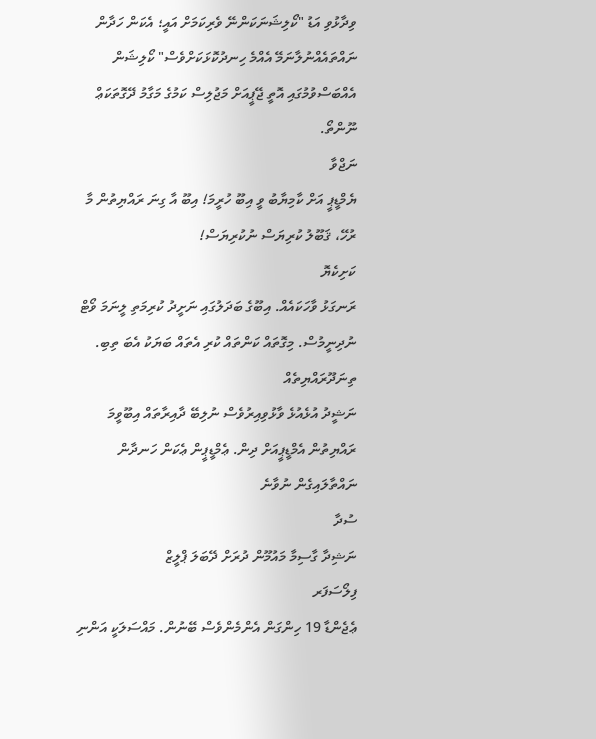ވިދާޅުވި އަޑު "ކޯލިޝަނަކަންނޭ ވެރިކަމަށް އައީ؛ އެކަން ހަދާން ނައްތައެއްނުލާނަމޭ އެއްމެ ހިނދުކޮޅަކަށްވެސް" ކޯލިޝަން އެއްބަސްވުމުގައި އޮތީ ޖޭޕީއަށް މަޖުލިސް ކަމުގެ މަގާމު ދޭގޮތަކަޢް ނޫންތޯ.
ނަޖްވާ
ޔެމްޑީޕީ އަށް ކާމިޔާބު ވީ އިބޫ ހުރީމަ! އިބޫ އާ ގިނަ ރައްޔިތުން މާ ރުހޭ، ޤަބޫލު ކުރިޔަސް ނުކުރިޔަސް!
ކަށިކެޔޮ
ރަނގަޅު ވާހަކައެއް. އިބޫގެ ބަދަލުގައި ނަށީދު ކުރިމަތި ލީނަމަ ވޯޓް ނުދިނީމުސް. މިގޮތައް ކަންތައް ކުރި އެތައް ބަޔަކު އެބަ ތިބި.
ތިނަދޫރައްޔިތެއް
ނަޝީދު އުޅެއުޅެ ވާޅުވިއިރުވެސް ނުލިބޭ ދާއިރާތައް އިބޫވީމަ ރައްޔިތުން އެމްޑީޕީއަށް ދިން. ޢެމްޑީޕީން ޢެކަން ހަނދާން ނައްތާލައިގެން ނުވާނެ
ސުދާ
ނަޝިދާ ގާސިމާ މައުމޫން ދުރަށް ދޭބަލަ ޕްލީޒް
ފިލޯސަފަރ
ޢެޖެންޑާ 19 ހިންގަން އެންމެންވެސް ބޭނުން. މައްސަލަކީ އަންނި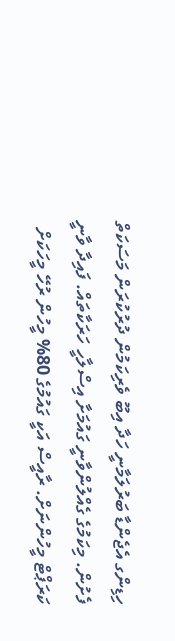ހިޑިންގ އެޖެންޑާ ބަރުލަމާނީ ހަދާ އިބޫ ވެރިކަމުން ދުރުކުރަން މަސަކަތް ފެށުން. މިކަމުގެ ގެއްލުންވާނީ ގައުމަށާ އިސްލާހީ ހަރަކާތައް. ފައިދާ ވާނީ ކަރަޕްޓް މީހުންނަށް. ރާއީސް އަކީ ގައުމުގެ 80% މީހުން ރުހޭ މީހަކަށް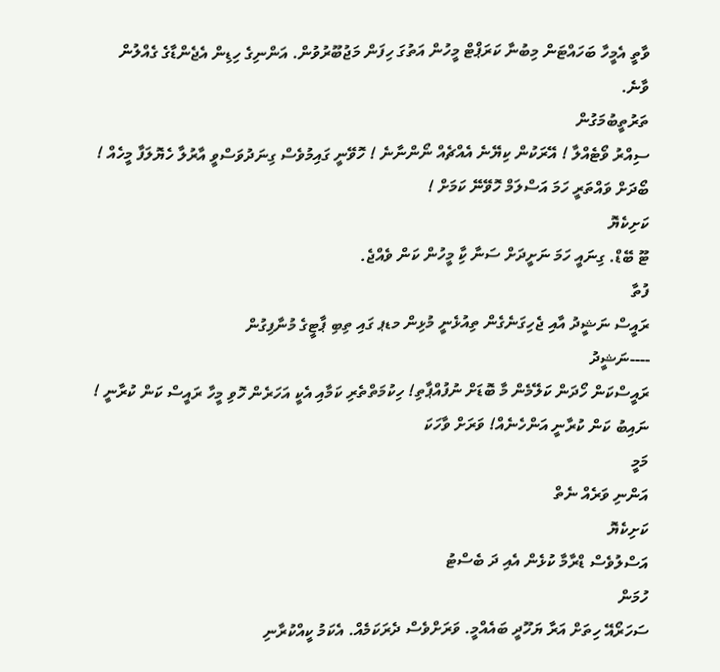ވާތީ އެމީހާ ބަހައްޓަން މިބުނާ ކަރަޕްޓް މީހުން އަތުގަ ހިފަން މަޖުބޫރުވުން. އަންނިގެ ހިޑިން އެޖެންޑާގެ ގެއްލުން ވާނެ.
ތަރުތީބުމަގުން
ސިއްރު ވޯޓެއްލާ ! އޭރަކުން ކިޔޭނެ އެއްޗެއް ނޯންނާނެ ! ހޮވޭނީ ގައިމުވެސް ގިނަދުވަސްވީ އާރުލާ ހެޔޮލަފާ މީހެއް ! ބޯދަށް ވައްތަރީ ހަމަ އަސްލަމް ހޮވޭނޭ ކަމަށް !
ކަށިކެޔޮ
ޓޫ ބޭޑް. ގިނައީ ހަމަ ނަށީދަށް ސަނާ ކިާ މީހުން ކަން ވެއްޖެ.
ފުތާ
ރައީސް ނަޝީދު އާއި ޖެހިގަނެގެން ތިއުޅެނީ މުޅިން މޑޕ ގައި ތިބި ޕާޓީގެ މުނާފިގުން
----ނަޝީދު
ރައީސްކަން ހޯދަން ކަލޭމެން މާ ބޮޑަށް ނުފުއްޕާތި! ހިކުމަތްތެރި ކަމާއި އެކީ އަހަރެން ހޮވި މީހާ ރައީސް ކަން ކުރާނީ ! ނައިބު ކަން ކުރާނީ އަންހެނެއް! ވަރަށް ވާހަކަ
މަމީ
އަންނި ވަރެއް ނެތް
ކަށިކެޔޮ
އަސްލުވެސް ޑްރާމާ ކުޅެން އެއި ދަ ބެސްޓު
ހުމަން
ސަހަރޯއޭ ހިތަށް އަރާ ޔަހޫދީ ބައެއްމީ. ވަރަށްވެސް ދެރަކަމެއް. އެކަމު ކީއްކުރާނި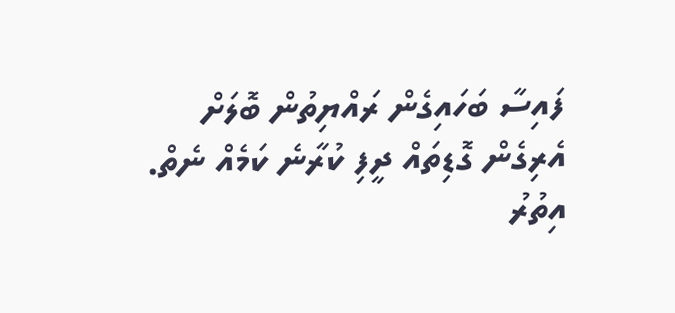ފައިސާ ބަހައިގެން ރައްޔިތުން ބޮލަށް އެރިގެން ގޮޑިތައް ދީފި ކުރާނެ ކަމެއް ނެތް.
އިތުރު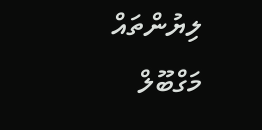ލިޔުންތައް
މަގްބޫލް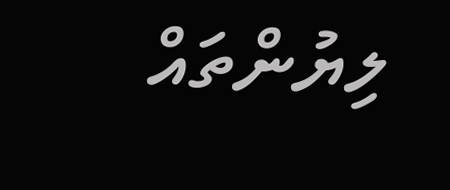ލިޔުންތައް